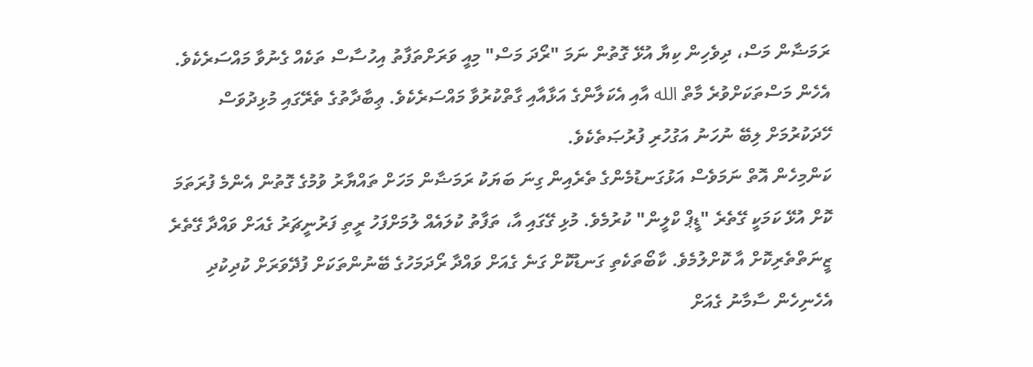ރަމަޟާން މަސް، ދިވެހިން ކިޔާ އުޅޭ ގޮތުން ނަމަ "ރޯދަ މަސް" މިއީ ވަރަށްތަފާތު އިހުސާސް ތަކެއް ގެނުވާ މައްސަރެކެވެ. އެހެން މަސްތަކަށްވުރެ މާތް الله އާއި އެކަލާންގެ އަޅާއާއި ގާތްކުރުވާ މައްސަރެކެވެ. ޢިބާދާތުގެ ތެރޭގައި މުޅިދުވަސް ހޭދަކުރުމަށް ލިބޭ ނުހަނު އަގުހުރި ފުރުޞަތެކެވެ.
ކަންމިހެން އޮތް ނަމަވެސް އަޅުގަނޑުމެންގެ ތެރެއިން ގިނަ ބަޔަކު ރަމަޟާން މަހަށް ތައްޔާރު ވުމުގެ ގޮތުން އެންމެ ފުރަތަމަ ކޮށް އުޅޭ ކަމަކީ ގޭތެރެ "ޑީޕް ކްލީން" ކުރުމެވެ. މުޅި ގޭގައި އާ، ތަފާތު ކުލައެއް ލުމަށްފަހު ރީތި ފަރުނީޗަރު ގެއަށް ވައްދާ ގޭތެރެ ޒީނަތްތެރިކޮށް އާ ކޮށްލުމެވެ. ކާބޯތަކެތި ގަނޑުކޮށް ގަނެ ގެއަށް ވައްދާ ރޯދަމަހުގެ ބޭނުންތަކަށް ފުދޭވަރަށް ކުދިކުދި އެހެނިހެން ސާމާނު ގެއަށް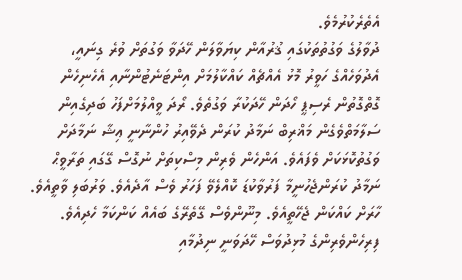އެތެރެކުރުމެވެ.
ދުވާލުގެ ވަގުތުތަކުގައި ޤުރުއާން ކިޔަވާލަން ހޭދަވާ ވަގުތަށް ވުރެ ގިނައީ، އެދުވަހެއްގެ ހަވީރު މޮޅު އެއްޗެއް ކައްކާލުމަށް އިންޓަނެޓުންނާއި އެހެނިހެން ގޮތްގޮތުން ރެސިޕީ ހޯދަން ހޭދަކުރާ ވަގުތެވެ. ރޯދަ ވީއްލުމަށްފަހު ބަދިގެއިން ސަލާމަތްވެގެން މަޣްރިބް ނަމާދު ކުރަން ދެވޭއިރު ހުންނާނީ ޢިޝާ ނަމާދަށް ވަގުތުކޮޅަކަށް ވެފައެވެ. އަންހެން ވެރިން މިސްކިތަށް ނުގޮސް ގޭގައި ތަރާވީޙް ނަމާދު ކުރަންޖެހުނީމާ ފަރުވާކުޑަ ކޮއްލެވޭ ފަހަރު ވެސް އާދެއެވެ. ވަރުބަލި ވާތީއެވެ. ހާރަށް ކައްކަން ޖެހޭތީއެވެ. މިނޫންވެސް ގޭތެރޭގެ ބައެއް ކަންކަމާ ހެދިއެވެ. ފިރިހެންވެރިންގެ މުޅިދުވަސް ހޭދަވަނީ ނިދުމާއި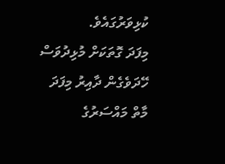ކުޅިވަރުގައެވެ.
މިފަދަ ގޮތަކަށް މުޅިދުވަސް ހޭދަވެގެން ދާއިރު މިފަދަ މާތް މައްސަރުގެ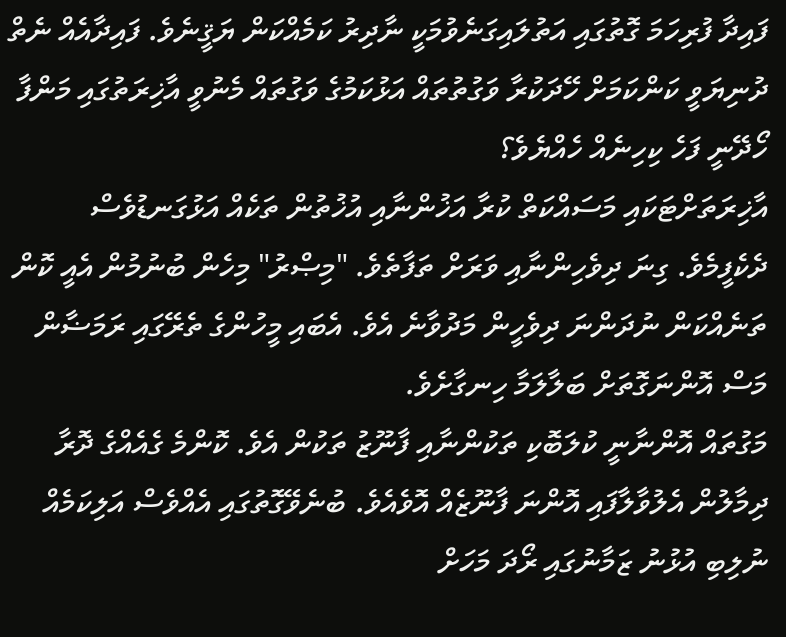ފައިދާ ފުރިހަމަ ގޮތުގައި އަތުލައިގަނެވުމަކީ ނާދިރު ކަމެއްކަން ޔަޤީނެވެ. ފައިދާއެއް ނެތް ދުނިޔަވީ ކަންކަމަށް ހޭދަކުރާ ވަގުތުތައް އަޅުކަމުގެ ވަގުތައް މެނުވީ އާޚިރަތުގައި މަންފާ ހޯދޭނީ ފަހެ ކިހިނެއް ހެއްޔެވެ؟
އާޚިރަތަށްޓަކައި މަސައްކަތް ކުރާ އަޚުންނާއި އުޚުތުން ތަކެއް އަޅުގަނޑުވެސް ދެކެފީމެވެ. ގިނަ ދިވެހިންނާއި ވަރަށް ތަފާތެވެ. "މިޞްރު" މިހެން ބުނުމުން އެއީ ކޮން ތަނެއްކަން ނުދަންނަ ދިވެހީން މަދުވާނެ އެވެ. އެބައި މީހުންގެ ތެރޭގައި ރަމަޟާން މަސް އޮންނަގޮތަށް ބަލާލަމާ ހިނގާށެވެ.
މަގުތައް އޮންނާނީ ކުލަބޮކި ތަކުންނާއި ފާނޫޒު ތަކުން އެވެ. ކޮންމެ ގެއެއްގެ ދޮރާ ދިމާލުން އެލުވާލާފައި އޮންނަ ފާނޫޒެއް އޮވެއެވެ. ބުނެވޭގޮތުގައި އެއްވެސް އަލިކަމެއް ނުލިބި އުޅުނު ޒަމާނުގައި ރޯދަ މަހަށް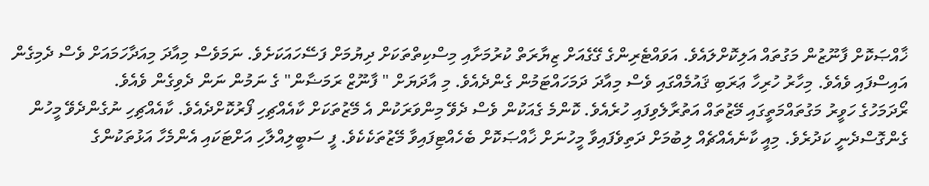ޚާއްޞަކޮށް ފާނޫޒުން މަގުތައް އަލިކޮށްލައެވެ. އަވައްޓެރިންގެ ގޭގެއަށް ޒިޔާރަތް ކުރުމަށާއި މިސްކިތްތަކަށް ދިޔުމަށް ފަސޭހައަކަށެވެ. ނަމަވެސް މިއާދަ މިއަދާހަމައަށް ވެސް ދެމިގެން އައިސްފައި ވެއެވެ. މިހާރު ހުރިހާ ޢަރަބި ޤައުމެއްގައި ވެސް މިއާދަ ދަމަހައްޓަމުން ގެންދެއެވެ. މި އާދަޔަށް " ފާނޫޒް ރަމަޟާން" ގެ ނަމުން ނަން ދެވިގެން ވެއެވެ.
ރޯދަމަހުގެ ހަވީރު މަގުތައްމަތީގައި މޭޒުތައް އަތުރާލެވިފައި ހުރެއެވެ. ކޮންމެ ގެއަކުން ވެސް ދެވޭ މިންވަރަކުން އެ މޭޒުތަކަށް ކާއެއްޗިހި ފޯރުކޮށްދެއެވެ. ކާއެއްޗިހި ނުގެންދެވޭ މީހުން ގެންގޮސްދެނީ ކަދުރެވެ. މިއީ ކާނެއެއްޗެއް ލިބުމަށް ދަތިވެފައިވާ މީހުނަށް ޚާއްޞަކޮށް ބެހެއްޓިފައިވާ މޭޒުތަކެކެވެ. ފީ ސަބީލިއްލާހި އަށްޓަކައި އެންމެހާ އަޅުތަކުންގެ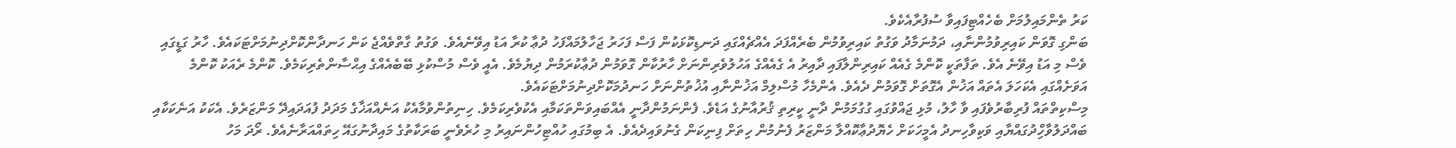ކަރު ތެންމައިލުމަށް ބެހެއްޓިފައިވާ ސުފުރާއެކެވެ.
ބަންގި ގޮވަން ކައިރިވުމުންނާއި، ދަމުނަމާދު ވަގުތު ކައިރިވުމުން ބެރެއްފަދަ އެއްޗެއްގައި ދަނޑިކޮޅަކުން ފަސް ފަހަރު ޖަހާލުމައްފަހު ދުޢާ ކުރާ އަޑު އިވޭނެއެވެ. ވަގުތު ގާތްވެއްޖެ ކަން ހަނދާންކޮށްދިނުމަށްޓަކައެވެ. ހާރު ގަޑީގައި ވެސް މި އަޑު އިވޭނެ އެވެ. ތަފާތަކީ ކޮންމެ ގެއެއް ކައިރިންލާފައި ދާއިރު އެ ގެއެއްގެ އަހުލުވެރިންނަށް ހާރުކާން ގޮވަމުން ދުޢާކުރަމުން ދިޔުމެވެ. އެއީ ވެސް މުސްކުޅި ބޭބެއެއްގެ އިޙްސާންތެރިކަމެވެ. ކޮންމެ ރެއަކު ކޮންމެ އަވަށެއްގައި އެކަހަލަ އެތައް އަޚުން އެގޮތަށް ގޮވަމުން ދެއެވެ. އެންމެހާ މުސްލިމް އަޚުންނާއި އުޚުތުންނަށް ހަނދުމަކޮށްދިނުމަށްޓަކައެވެ.
މިސްކިތްތައް ފުރިބާރުވެފައި ވާ ހާލު، މުޅި ޖައްވުގައި ގުގުމަމުން ދާނީ ކީރިތި ޤުރުއާނުގެ އަޑެވެ. ފެންނަމުންދާނީ އެއްބައިވަންތަކަމާއި އެކުވެރިކަމެވެ. ހިނިތުންވުމާއެކު އަނެއްއަޚާގެ މަދަދު ފުއަދައިދޭ މަންޒަރެވެ. އެކަކު އަނެކަކާއި ބައްދަލުވާހިްދުގައްޔާއި ވަކިވާހިނދު އެމީހަކަށް ހެޔޮދުޢާކޮއްލާ މަންޒަރު ފެނުމުން ހިތަށް ފިނިކަން ގެނުވައިދެއެވެ. އެ ބިމުގައި ހުއްޓިހުންނައިރު މި ހުރެވެނީ ބަރަކާތުގެ މައިދާނުގައޭ ހިތައްއަރާނެއެވެ. ރޯދަ މަހު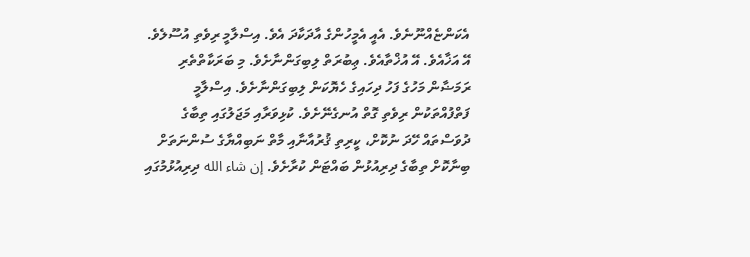އެކަންޏެއްނޫނެވެ. އެއީ އެމީހުންގެ އާދަކާދަ އެވެ. އިސްލާމީ ރިވެތި އުސޫލެވެ.
އޭ އަޚާއެވެ. އޭ އުޚްތާއެވެ. ޢިބުރަތް ލިބިގަންނާށެވެ. މި ބަރަކާތްތެރި ރަމަޟާން މަހުގެ ފަހު ދިހައިގެ ހެޔޮކަން ލިބިގަންނާށެވެ. އިސްލާމީ ފަތްފުއްތަކުން ރިވެތި ގޮތް އުނގެނޭށެވެ. ކުޅިވަރާއި މަޖަލުގައި ތިބާގެ ދުވަސްތައް ހޭދަ ނުކޮށް، ކީރިތި ޤުރުއާނާއި މާތް ނަބިއްޔާގެ ސުންނަތަށް ބިނާކޮށް ތިބާގެ ދިރިއުޅުން ބައްޓަން ކުރާށެވެ. إن شاء الله ދިރިއުޅުމުގައި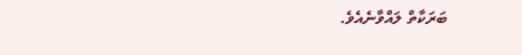ބަރަކާތް ލައްވާނެއެވެ.